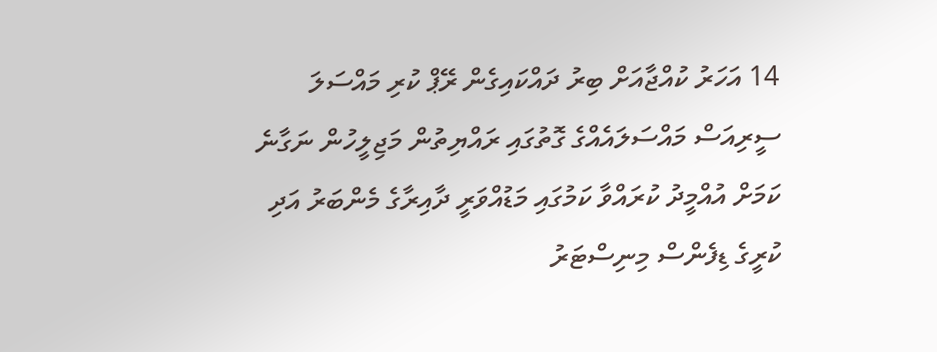14 އަހަރު ކުއްޖާއަށް ބިރު ދައްކައިގެން ރޭޕް ކުރި މައްސަލަ ސީރިއަސް މައްސަލައެއްގެ ގޮތުގައި ރައްޔިތުން މަޖިލީހުން ނަގާނެ ކަމަށް އުއްމީދު ކުރައްވާ ކަމުގައި މަޑުއްވަރީ ދާއިރާގެ މެންބަރު އަދި ކުރީގެ ޑިފެންސް މިނިސްޓަރު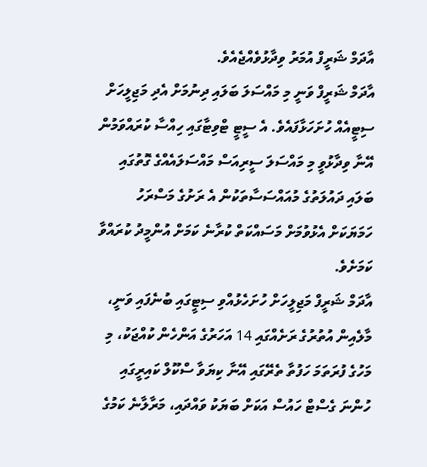އާދަމް ޝަރީފް އުމަރު ވިދާޅުވެއްޖެއެވެ.
އާދަމް ޝަރީފް ވަނީ މި މައްސަލަ ބަލައި ދިނުމަށް އެދި މަޖިލީހަށް ސިޓީއެއް ހުށަހަޅާފައެވެ. އެ ސީޓީ ޓްވިޓާގައި ހިއްސާ ކުރައްވަމުން އޭނާ ވިދާޅުވީ މި މައްސަލަ ސީރިއަސް މައްސަލައެއްގެ ގޮތުގައި ބަލައި ދައުލަތުގެ މުއައްސަސާތަކުން އެ ރަށުގެ މަސްރަހު ހަމަޔަކަށް އެޅުވުމަށް މަސައްކަތް ކުރާނެ ކަމަށް އުންމީދު ކުރައްވާ ކަމަށެވެ.
އާދަމް ޝަރީފް މަޖިލީހަށް ހުށަހެޅުއްވި ސިޓީގައި ބުނެފައި ވަނީ، މާލެއިން އުތުރުގެ ރަށެއްގައި 14 އަހަރުގެ އަންހެން ކުއްޖަކު، މި މަހުގެ ފުރަތަމަ ހަފުތާ ތެރޭގައި އޭނާ ކިޔަވާ ސްކޫލް ކައިރީގައި ހުންނަ ގެސްޓް ހައުސް އަކަށް ބަޔަކު ވައްދައި، މަރާލާނެ ކަމުގެ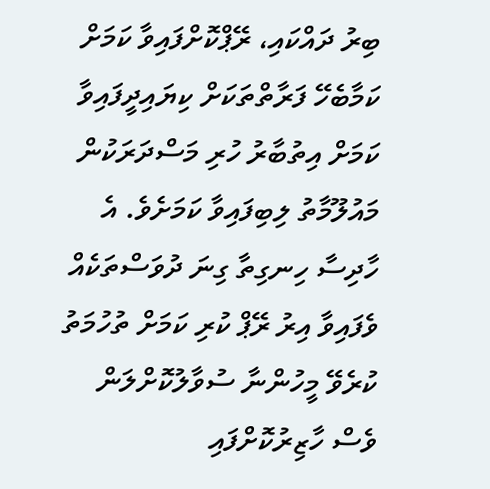ބިރު ދައްކައި، ރޭޕްކޮށްފައިވާ ކަމަށް ކަމާބެހޭ ފަރާތްތަކަށް ކިޔައިދީފައިވާ ކަމަށް އިތުބާރު ހުރި މަސްދަރަކުން މައުލޫމާތު ލިބިފައިވާ ކަމަށެވެ. އެ ހާދިސާ ހިނގިތާ ގިނަ ދުވަސްތަކެއް ވެފައިވާ އިރު ރޭޕް ކުރި ކަމަށް ތުހުމަތު ކުރެވޭ މީހުންނާ ސުވާލުކޮށްލަން ވެސް ހާޒިރުކޮށްފައި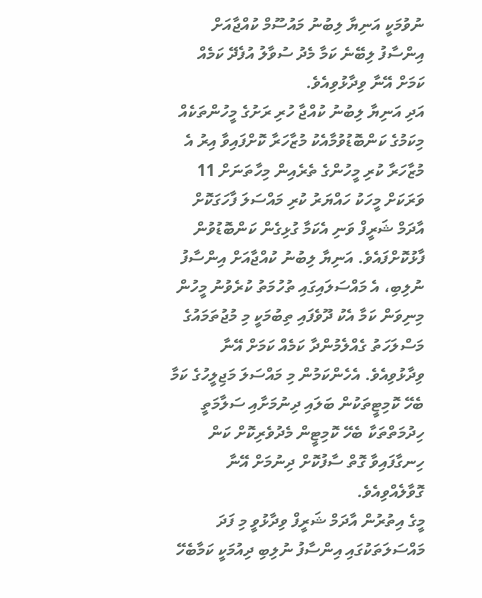ނުވުމަކީ އަނިޔާ ލިބުނު މައުސޫމް ކުއްޖާއަށް އިންސާފު ލިބޭނެ ކަމާ މެދު ސުވާލު އުފެދޭ ކަމެއް ކަމަށް އޭނާ ވިދާޅުވިއެވެ.
އަދި އަނިޔާ ލިބުނު ކުއްޖާ ހުރި ރަށުގެ މީހުންތަކެއް މިކަމުގެ ކަންބޮޑުވުމާއެކު މުޒާހަރާ ކޮށްފައިވާ އިރު އެ މުޒާހަރާ ކުރި މީހުންގެ ތެރެއިން މިހާތަނަށް 11 ވަރަކަށް މީހަކު ހައްޔަރު ކުރި މައްސަލަ ފާހަގަކޮށް އާދަމް ޝަރީފް ވަނި އެކަމާ ގުޅިގެން ކަންބޮޑުވުން ފާޅުކޮށްފައެވެ. އަނިޔާ ލިބުނު ކުއްޖާއަށް އިންސާފު ނުލިބި، އެ މައްސަލައިގައި ތުހުމަތު ކުރެވުނު މީހުން މިނިވަން ކަމާ އެކު ދޫވެފައި ތިބުމަކީ މި މުޖުތަމައުގެ މަސްލަހަތު ގެއްލެމުންދާ ކަމެއް ކަމަށް އޭނާ ވިދާޅުވިއެވެ. އެހެންކަމުން މި މައްސަލަ މަޖިލީހުގެ ކަމާ ބެހޭ ކޮމިޓީތަކުން ބަލައި ދިނުމަށާއި ސަލާމަތީ ހިދުމަތްތަކާ ބެހޭ ކޮމިޓީން މެދުވެރިކޮށް ކަން ހިނގާފައިވާ ގޮތް ސާފުކޮށް ދިނުމަށް އޭނާ ގޮވާލެއްވިއެވެ.
މީގެ އިތުރުން އާދަމް ޝަރީފް ވިދާޅުވީ މި ފަދަ މައްސަލަތަކުގައި އިންސާފު ނުލިބި ދިއުމަކީ ކަމާބެހޭ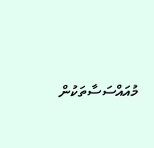މުއައްސަސާތަކުން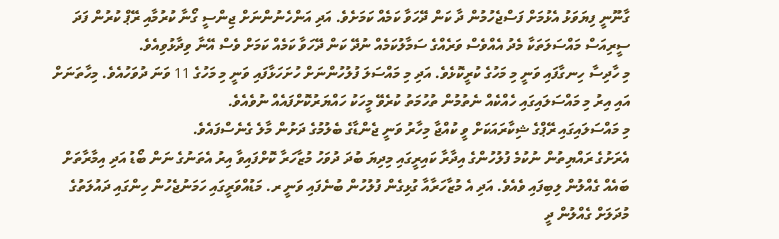ގާނޫނީ ފިޔަވަޅު އެޅުމަށް ފަސްޖެހުމުން ދާ ކަން ދޭހަވާ ކަމެއް ކަމަށެވެ. އަދި އަންހެނުންނަށް ޖިންސީ ގޯނާ ކުރުމާއި ރޭޕް ކުރުން ފަދަ ސީރިއަސް މައްސަލަތަކާ މެދު އެއްވެސް ވަރެއްގެ ސަމާލުކަމެއް ނުދޭ ކަން ދޭހަވާ ކަމެއް ކަމަށް ވެސް އޭނާ ވިދާޅުވިއެވެ.
މި ހާދިސާ ހިނގާފައި ވަނީ މި މަހުގެ ކުރީކޮޅެވެ. އަދި މި މައްސަލަ ފުލުހުންނަށް ހުށަހަޅާފައި ވަނީ މި މަހުގެ 11 ވަނަ ދުވަހުއެވެ. މިހާތަނަށް އައި އިރު މި މައްސަލައިގައި ހެއްކެއް ނެތުމުން ތުހުމަތު ކުރެވޭ މީހަކު ހައްޔަރުކޮށްފައެއް ނުވެއެވެ.
މި މައްސަލައިގައި ރޭޕްގެ ޝިކާރައަކަށް ވީ ކުއްޖާ މިހާރު ވަނީ ޖެންޑާގެ ބެލުމުގެ ދަށުން މާލެ ގެނެސްފައެވެ.
އެރަށުގެ ރައްޔިތުން ނުކުމެ ފުލުހުންގެ އިދާރާ ކައިރީގައި މިދިޔަ ބުދަ ދުވަހު މުޒާހަރާ ކޮށްފައިވާ އިރު އެތަނުގެ ނަން ބޯޑު އަދި އިމާރާތަށް ބައެއް ގެއްލުން ލިބިފައި ވެއެވެ. އަދި އެ މުޒާހަރާއާ ގުޅިގެން ފުލުހުން ބުނެފައި ވަނީ ރ. މަޑުއްވަރީގައި ހަމަނުޖެހުން ހިންގައި ދައުލަތުގެ މުދަލަށް ގެއްލުން ދީ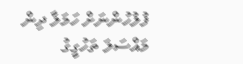ފުލުހުންނަށް ހަމަލާ ދިން މައްސަލަ ތަހުގީގު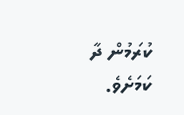ކުރަމުން ދާ ކަމަށެވެ.